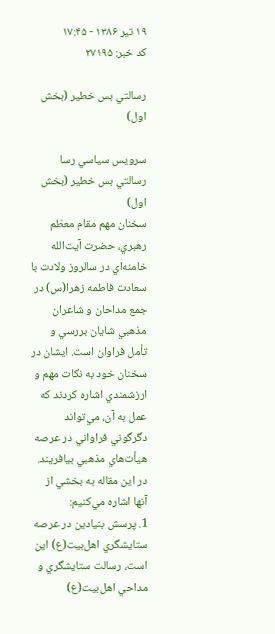۱۹ تير ۱۳۸۶ - ۱۷:۴۵
کد خبر: ۲۷۱۹۵

رسالتي بس خطير (بخش اول)

سرويس سياسي رسا
رسالتي بس خطير (بخش اول)
سخنان مهم مقام معظم رهبري، حضرت آيت‌الله خامنه‌اي در سالروز ولادت با سعادت فاطمه زهرا(س) در جمع مداحان و شاعران مذهبي شايان بررسي و تأمل فراوان است. ايشان در سخنان خود به نكات مهم و ارزشمندي اشاره كردند كه عمل به آن، مي‌تواند دگرگوني فراواني در عرصه هيأت‌هاي مذهبي بيافريند. در اين مقاله به بخشي از آنها اشاره مي‌كنيم:
1. پرسش بنيادين در عرصه ستايشگري اهل‌بيت‌(ع) اين است، رسالت ستايشگري و مداحي اهل‌بيت‌(ع)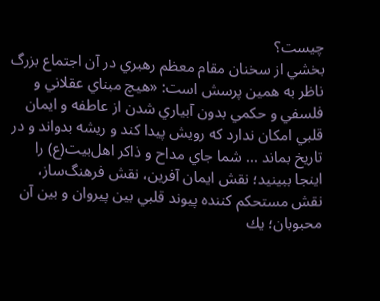چيست؟
بخشي از سخنان مقام معظم رهبري در آن اجتماع بزرگ ناظر به همين پرسش است: «هيچ مبناي عقلاني و فلسفي و حكمي بدون آبياري شدن از عاطفه و ايمان قلبي امكان ندارد كه رويش پيدا كند و ريشه بدواند و در تاريخ بماند ... شما جاي مداح و ذاكر اهل‌بيت(ع) را اينجا ببينيد؛ نقش ايمان آفرين، نقش فرهنگ‌ساز، نقش مستحكم كننده پيوند قلبي بين پيروان و بين آن محبوبان؛ يك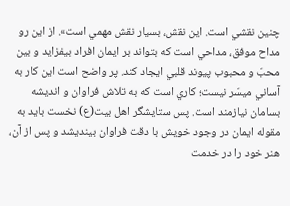چنين نقشي است. اين نقش، بسيار نقش مهمي است». از اين رو مداح موفق، مداحي است كه بتواند بر ايمان افراد بيفزايد و بين محبّ و محبوب پيوند قلبي ايجاد كند. پر واضح است اين كار به آساني ميسّر نيست؛ كاري است كه به تلاش فراوان و انديشه بسامان نيازمند است. پس ستايشگر اهل بيت(ع) نخست بايد به مقوله ايمان در وجود خويش با دقت فراوان بينديشد و پس از آن، هنر خود را در خدمت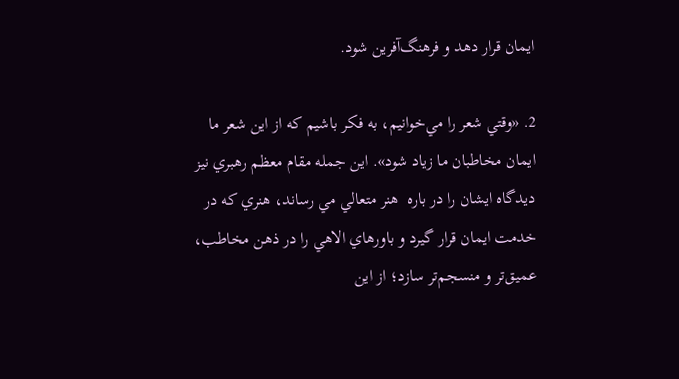ايمان قرار دهد و فرهنگ‌آفرين شود.

2. «وقتي شعر را مي‌خوانيم، به فكر باشيم كه از اين شعر ما ايمان مخاطبان ما زياد شود». اين جمله مقام معظم رهبري نيز  ديدگاه ايشان را در باره  هنر متعالي مي رساند، هنري كه در خدمت ايمان قرار گيرد و باورهاي الاهي را در ذهن مخاطب، عميق‌تر و منسجم‌تر سازد؛ از اين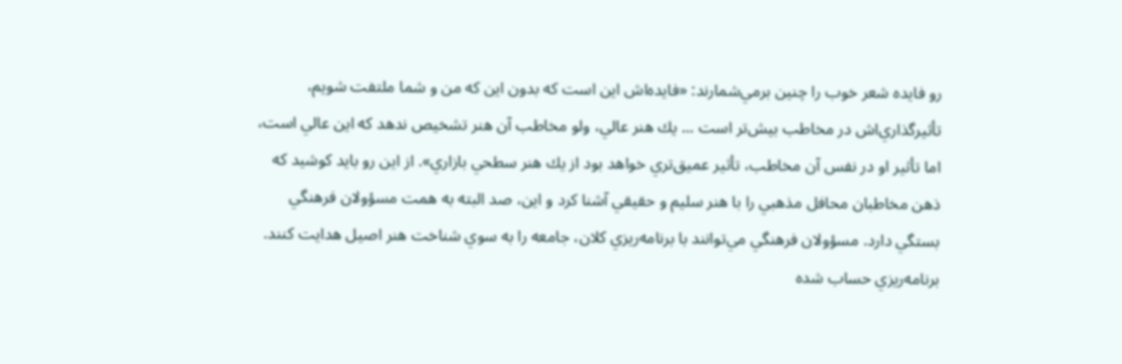رو فايده شعر خوب را چنين برمي‌شمارند: «فايده‌اش اين است كه بدون اين كه من و شما ملتفت شويم، تأثيرگذاري‌اش در مخاطب بيش‌تر است ... يك هنر عالي، ولو مخاطب آن هنر تشخيص ندهد كه اين عالي است، اما تأثير او در نفس آن مخاطب، تأثير عميق‌تري خواهد بود از يك هنر سطحي بازاري». از اين رو بايد كوشيد كه ذهن مخاطبان محافل مذهبي را با هنر سليم و حقيقي آشنا كرد و اين، صد البته به همت مسؤولان فرهنگي بستگي دارد. مسؤولان فرهنگي مي‌توانند با برنامه‌ريزي كلان، جامعه را به سوي شناخت هنر اصيل هدايت كنند. برنامه‌ريزي حساب شده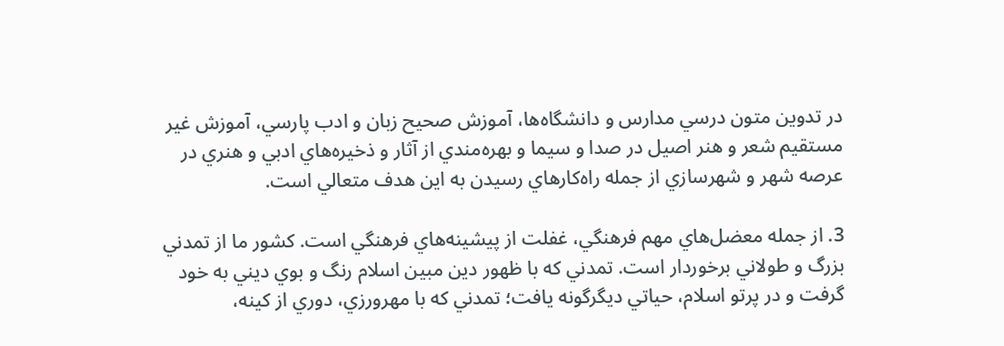در تدوين متون درسي مدارس و دانشگاه‌ها، آموزش صحيح زبان و ادب پارسي، آموزش غير مستقيم شعر و هنر اصيل در صدا و سيما و بهره‌مندي از آثار و ذخيره‌هاي ادبي و هنري در عرصه شهر و شهرسازي از جمله راه‌كارهاي رسيدن به اين هدف متعالي است.

3. از جمله معضل‌هاي مهم فرهنگي، غفلت از پيشينه‌هاي فرهنگي است. كشور ما از تمدني بزرگ و طولاني برخوردار است. تمدني كه با ظهور دين مبين اسلام رنگ و بوي ديني به خود گرفت و در پرتو اسلام، حياتي ديگرگونه يافت؛ تمدني كه با مهرورزي، دوري از كينه،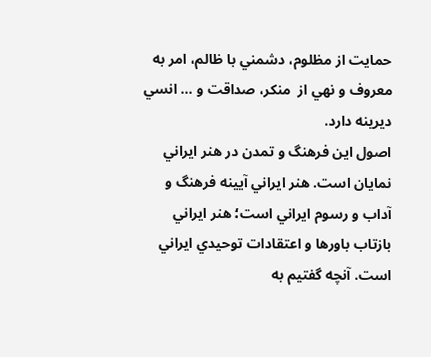حمايت از مظلوم، دشمني با ظالم، امر به معروف و نهي از  منكر، صداقت و ... انسي ديرينه دارد.
اصول اين فرهنگ و تمدن در هنر ايراني نمايان است. هنر ايراني آيينه فرهنگ و آداب و رسوم ايراني است؛ هنر ايراني بازتاب باورها و اعتقادات توحيدي ايراني است. آنچه گفتيم به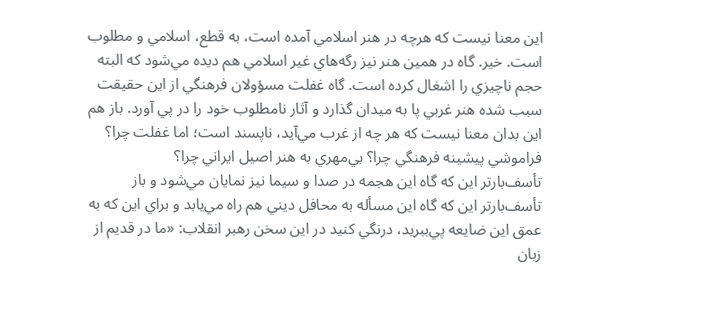اين معنا نيست كه هرچه در هنر اسلامي آمده است، به قطع، اسلامي و مطلوب است. خير. گاه در همين هنر نيز رگه‌هاي غير اسلامي هم ديده مي‌شود كه البته حجم ناچيزي را اشغال كرده است. گاه غفلت مسؤولان فرهنگي از اين حقيقت سبب شده هنر غربي پا به ميدان گذارد و آثار نامطلوب خود را در پي آورد. باز هم اين بدان معنا نيست كه هر چه از غرب مي‌آيد، ناپسند است؛ اما غفلت چرا؟ فراموشي پيشينه فرهنگي چرا؟ بي‌مهري به هنر اصيل ايراني چرا؟
تأسف‌بارتر اين كه گاه اين هجمه در صدا و سيما نيز نمايان مي‌شود و باز تأسف‌بارتر اين كه گاه اين مسأله به محافل ديني هم راه مي‌يابد و براي اين كه به عمق اين ضايعه پي‌ببريد، درنگي كنيد در اين سخن رهبر انقلاب: «ما در قديم از زبان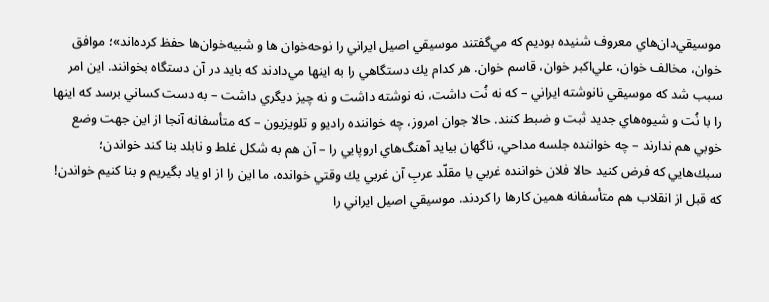موسيقي‌دان‌هاي معروف شنيده بوديم كه مي‌گفتند موسيقي اصيل ايراني را نوحه‌خوان ها و شبيه‌خوان‌ها حفظ كرده‌اند»؛ موافق خوان، مخالف خوان، علي‌اكبر خوان، قاسم خوان. هر كدام يك دستگاهي را به اينها مي‌دادند كه بايد در آن دستگاه بخوانند. اين امر سبب شد كه موسيقي نانوشته ايراني – كه نه نُت داشت، نه نوشته داشت و نه چيز ديگري داشت – به دست كساني برسد كه اينها را با نُت و شيوه‌هاي جديد ثبت و ضبط كنند. حالا جوان امروز، چه خواننده راديو و تلويزيون – كه متأسفانه آنجا از اين جهت وضع خوبي هم ندارند – چه خواننده جلسه مداحي، ناگهان بيايد آهنگ‌هاي اروپايي را – آن هم به شكل غلط و نابلد بنا كند خواندن؛ سبك‌هايي كه فرض كنيد حالا فلان خواننده غربي يا مقلّد عربِ آن غربي يك وقتي خوانده،‌ ما اين را از او ياد بگيريم و بنا كنيم خواندن! كه قبل از انقلاب هم متأسفانه همين كارها را كردند. موسيقي اصيل ايراني را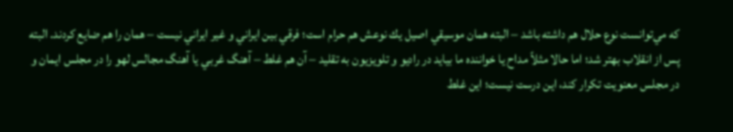كه مي‌توانست نوع حلال هم داشته باشد – البته همان موسيقي اصيل يك نوعش هم حرام است؛ فرقي بين ايراني و غير ايراني نيست – همان را هم ضايع كردند. البته پس از انقلاب بهتر شد؛ اما حالا مثلاً مداح يا خواننده ما بيايد در راديو و تلويزيون به تقليد – آن هم غلط – آهنگ غربي يا آهنگ مجالس لهو را در مجلس ايمان و در مجلس معنويت تكرار كند، اين درست نيست؛ اين غلط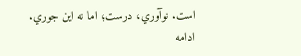است. نوآوري، درست؛ اما نه اين جوري.
ادامه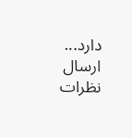دارد...
ارسال نظرات